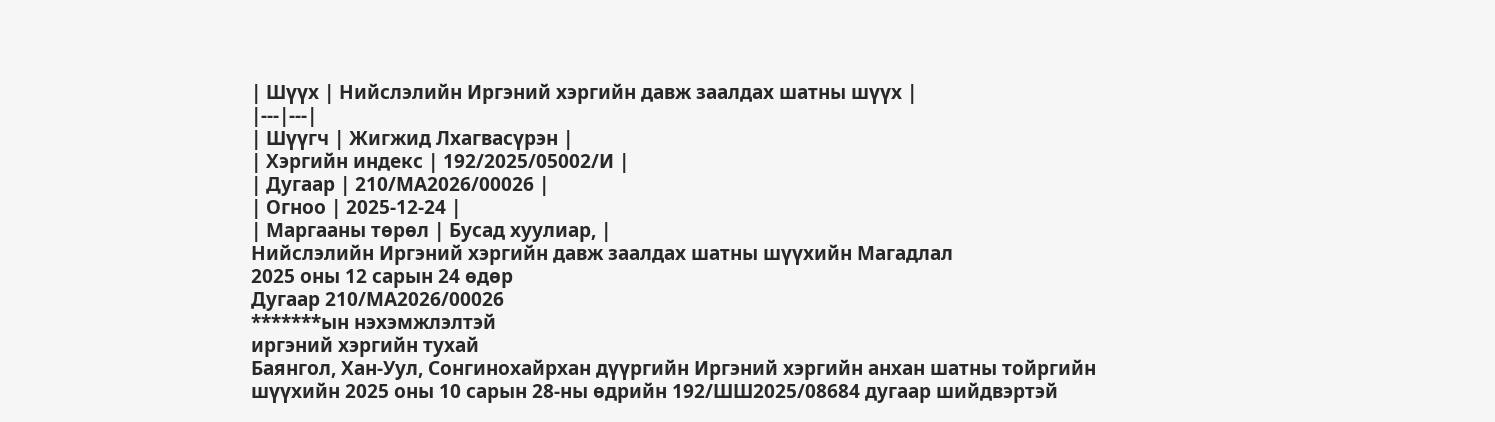| Шүүх | Нийслэлийн Иргэний хэргийн давж заалдах шатны шүүх |
|---|---|
| Шүүгч | Жигжид Лхагвасүрэн |
| Хэргийн индекс | 192/2025/05002/И |
| Дугаар | 210/МА2026/00026 |
| Огноо | 2025-12-24 |
| Маргааны төрөл | Бусад хуулиар, |
Нийслэлийн Иргэний хэргийн давж заалдах шатны шүүхийн Магадлал
2025 оны 12 сарын 24 өдөр
Дугаар 210/МА2026/00026
*******ын нэхэмжлэлтэй
иргэний хэргийн тухай
Баянгол, Хан-Уул, Сонгинохайрхан дүүргийн Иргэний хэргийн анхан шатны тойргийн шүүхийн 2025 оны 10 сарын 28-ны өдрийн 192/ШШ2025/08684 дугаар шийдвэртэй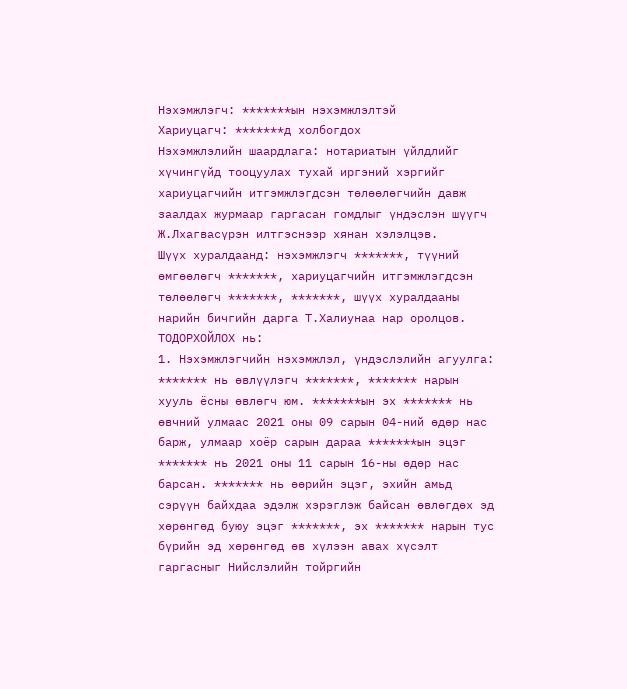Нэхэмжлэгч: *******ын нэхэмжлэлтэй
Хариуцагч: *******д холбогдох
Нэхэмжлэлийн шаардлага: нотариатын үйлдлийг хүчингүйд тооцуулах тухай иргэний хэргийг хариуцагчийн итгэмжлэгдсэн төлөөлөгчийн давж заалдах журмаар гаргасан гомдлыг үндэслэн шүүгч Ж.Лхагвасүрэн илтгэснээр хянан хэлэлцэв.
Шүүх хуралдаанд: нэхэмжлэгч *******, түүний өмгөөлөгч *******, хариуцагчийн итгэмжлэгдсэн төлөөлөгч *******, *******, шүүх хуралдааны нарийн бичгийн дарга Т.Халиунаа нар оролцов.
ТОДОРХОЙЛОХ нь:
1. Нэхэмжлэгчийн нэхэмжлэл, үндэслэлийн агуулга:
******* нь өвлүүлэгч *******, ******* нарын хууль ёсны өвлөгч юм. *******ын эх ******* нь өвчний улмаас 2021 оны 09 сарын 04-ний өдөр нас барж, улмаар хоёр сарын дараа *******ын эцэг ******* нь 2021 оны 11 сарын 16-ны өдөр нас барсан. ******* нь өөрийн эцэг, эхийн амьд сэрүүн байхдаа эдэлж хэрэглэж байсан өвлөгдөх эд хөрөнгөд буюу эцэг *******, эх ******* нарын тус бүрийн эд хөрөнгөд өв хүлээн авах хүсэлт гаргасныг Нийслэлийн тойргийн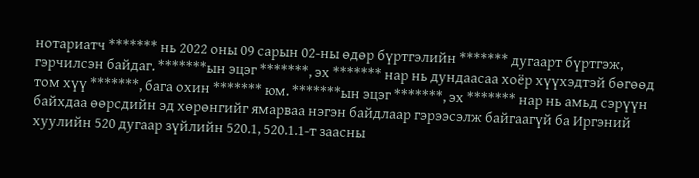нотариатч ******* нь 2022 оны 09 сарын 02-ны өдөр бүртгэлийн ******* дугаарт бүртгэж, гэрчилсэн байдаг. *******ын эцэг *******, эх ******* нар нь дундаасаа хоёр хүүхэдтэй бөгөөд том хүү *******, бага охин ******* юм. *******ын эцэг *******, эх ******* нар нь амьд сэрүүн байхдаа өөрсдийн эд хөрөнгийг ямарваа нэгэн байдлаар гэрээсэлж байгаагүй ба Иргэний хуулийн 520 дугаар зүйлийн 520.1, 520.1.1-т заасны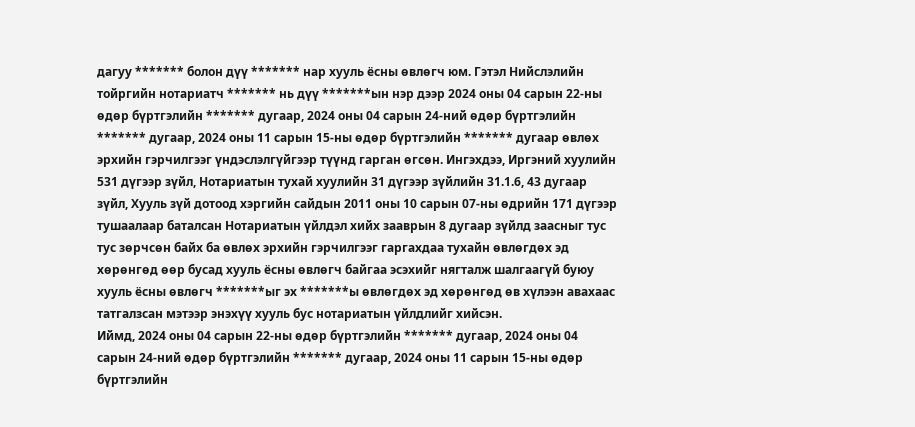дагуу ******* болон дүү ******* нар хууль ёсны өвлөгч юм. Гэтэл Нийслэлийн тойргийн нотариатч ******* нь дүү *******ын нэр дээр 2024 оны 04 сарын 22-ны өдөр бүртгэлийн ******* дугаар, 2024 оны 04 сарын 24-ний өдөр бүртгэлийн ******* дугаар, 2024 оны 11 сарын 15-ны өдөр бүртгэлийн ******* дугаар өвлөх эрхийн гэрчилгээг үндэслэлгүйгээр түүнд гарган өгсөн. Ингэхдээ, Иргэний хуулийн 531 дүгээр зүйл, Нотариатын тухай хуулийн 31 дүгээр зүйлийн 31.1.6, 43 дугаар зүйл, Хууль зүй дотоод хэргийн сайдын 2011 оны 10 сарын 07-ны өдрийн 171 дүгээр тушаалаар баталсан Нотариатын үйлдэл хийх зааврын 8 дугаар зүйлд заасныг тус тус зөрчсөн байх ба өвлөх эрхийн гэрчилгээг гаргахдаа тухайн өвлөгдөх эд хөрөнгөд өөр бусад хууль ёсны өвлөгч байгаа эсэхийг нягталж шалгаагүй буюу хууль ёсны өвлөгч *******ыг эх *******ы өвлөгдөх эд хөрөнгөд өв хүлээн авахаас татгалзсан мэтээр энэхүү хууль бус нотариатын үйлдлийг хийсэн.
Иймд, 2024 оны 04 сарын 22-ны өдөр бүртгэлийн ******* дугаар, 2024 оны 04 сарын 24-ний өдөр бүртгэлийн ******* дугаар, 2024 оны 11 сарын 15-ны өдөр бүртгэлийн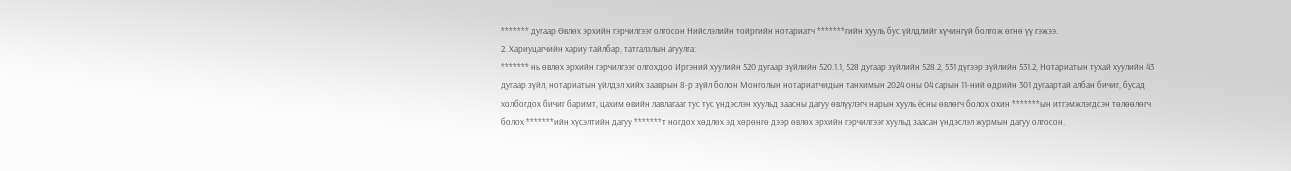******* дугаар Өвлөх эрхийн гэрчилгээг олгосон Нийслэлийн тойргийн нотариатч *******гийн хууль бус үйлдлийг хүчингүй болгож өгнө үү гэжээ.
2. Хариуцагчийн хариу тайлбар, татгалзлын агуулга:
******* нь өвлөх эрхийн гэрчилгээг олгохдоо Иргэний хуулийн 520 дугаар зүйлийн 520.1.1, 528 дугаар зүйлийн 528.2, 531 дүгээр зүйлийн 531.2, Нотариатын тухай хуулийн 43 дугаар зүйл, нотариатын үйлдэл хийх зааврын 8-р зүйл болон Монголын нотариатчидын танхимын 2024 оны 04 сарын 11-ний өдрийн 301 дугаартай албан бичиг, бусад холбогдох бичиг баримт, цахим өвийн лавлагааг тус тус үндэслэн хуульд заасны дагуу өвлүүлэгч нарын хууль ёсны өвлөгч болох охин *******ын итгэмжлэгдсэн төлөөлөгч болох *******ийн хүсэлтийн дагуу *******т ногдох хөдлөх эд хөрөнгө дээр өвлөх эрхийн гэрчилгээг хуульд заасан үндэслэл журмын дагуу олгосон.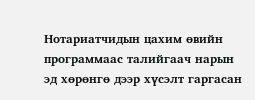Нотариатчидын цахим өвийн программаас талийгаач нарын эд хөрөнгө дээр хүсэлт гаргасан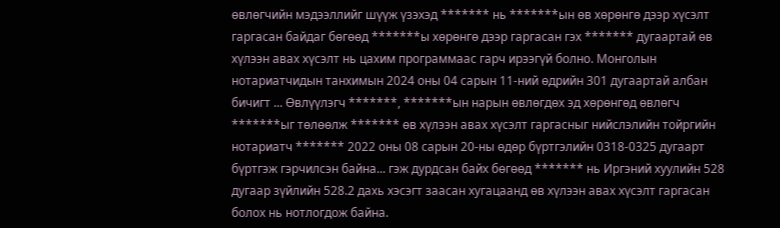өвлөгчийн мэдээллийг шүүж үзэхэд ******* нь *******ын өв хөрөнгө дээр хүсэлт гаргасан байдаг бөгөөд *******ы хөрөнгө дээр гаргасан гэх ******* дугаартай өв хүлээн авах хүсэлт нь цахим программаас гарч ирээгүй болно. Монголын нотариатчидын танхимын 2024 оны 04 сарын 11-ний өдрийн 301 дугаартай албан бичигт ... Өвлүүлэгч *******, *******ын нарын өвлөгдөх эд хөрөнгөд өвлөгч *******ыг төлөөлж ******* өв хүлээн авах хүсэлт гаргасныг нийслэлийн тойргийн нотариатч ******* 2022 оны 08 сарын 20-ны өдөр бүртгэлийн 0318-0325 дугаарт бүртгэж гэрчилсэн байна... гэж дурдсан байх бөгөөд ******* нь Иргэний хуулийн 528 дугаар зүйлийн 528.2 дахь хэсэгт заасан хугацаанд өв хүлээн авах хүсэлт гаргасан болох нь нотлогдож байна.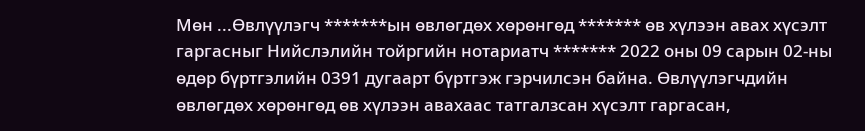Мөн ...Өвлүүлэгч *******ын өвлөгдөх хөрөнгөд ******* өв хүлээн авах хүсэлт гаргасныг Нийслэлийн тойргийн нотариатч ******* 2022 оны 09 сарын 02-ны өдөр бүртгэлийн 0391 дугаарт бүртгэж гэрчилсэн байна. Өвлүүлэгчдийн өвлөгдөх хөрөнгөд өв хүлээн авахаас татгалзсан хүсэлт гаргасан,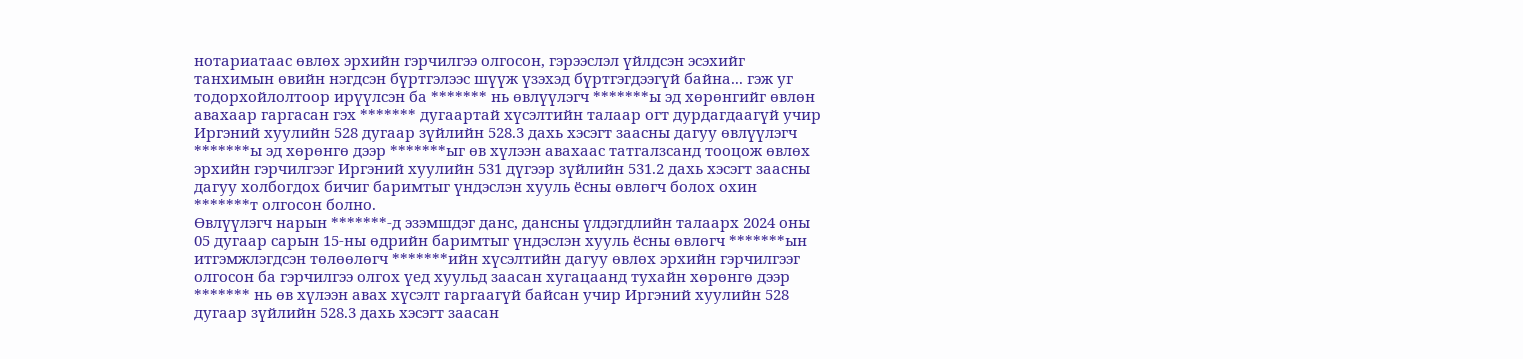нотариатаас өвлөх эрхийн гэрчилгээ олгосон, гэрээслэл үйлдсэн эсэхийг танхимын өвийн нэгдсэн бүртгэлээс шүүж үзэхэд бүртгэгдээгүй байна... гэж уг тодорхойлолтоор ирүүлсэн ба ******* нь өвлүүлэгч *******ы эд хөрөнгийг өвлөн авахаар гаргасан гэх ******* дугаартай хүсэлтийн талаар огт дурдагдаагүй учир Иргэний хуулийн 528 дугаар зүйлийн 528.3 дахь хэсэгт заасны дагуу өвлүүлэгч *******ы эд хөрөнгө дээр *******ыг өв хүлээн авахаас татгалзсанд тооцож өвлөх эрхийн гэрчилгээг Иргэний хуулийн 531 дүгээр зүйлийн 531.2 дахь хэсэгт заасны дагуу холбогдох бичиг баримтыг үндэслэн хууль ёсны өвлөгч болох охин *******т олгосон болно.
Өвлүүлэгч нарын *******-д эзэмшдэг данс, дансны үлдэгдлийн талаарх 2024 оны 05 дугаар сарын 15-ны өдрийн баримтыг үндэслэн хууль ёсны өвлөгч *******ын итгэмжлэгдсэн төлөөлөгч *******ийн хүсэлтийн дагуу өвлөх эрхийн гэрчилгээг олгосон ба гэрчилгээ олгох үед хуульд заасан хугацаанд тухайн хөрөнгө дээр ******* нь өв хүлээн авах хүсэлт гаргаагүй байсан учир Иргэний хуулийн 528 дугаар зүйлийн 528.3 дахь хэсэгт заасан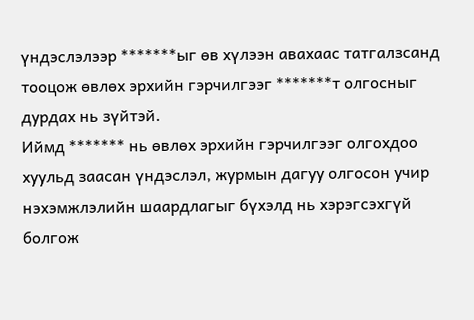үндэслэлээр *******ыг өв хүлээн авахаас татгалзсанд тооцож өвлөх эрхийн гэрчилгээг *******т олгосныг дурдах нь зүйтэй.
Иймд ******* нь өвлөх эрхийн гэрчилгээг олгохдоо хуульд заасан үндэслэл, журмын дагуу олгосон учир нэхэмжлэлийн шаардлагыг бүхэлд нь хэрэгсэхгүй болгож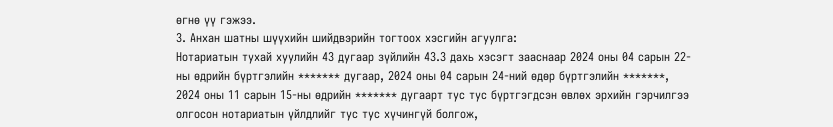өгнө үү гэжээ.
3. Анхан шатны шүүхийн шийдвэрийн тогтоох хэсгийн агуулга:
Нотариатын тухай хуулийн 43 дугаар зүйлийн 43.3 дахь хэсэгт зааснаар 2024 оны 04 сарын 22-ны өдрийн бүртгэлийн ******* дугаар, 2024 оны 04 сарын 24-ний өдөр бүртгэлийн *******, 2024 оны 11 сарын 15-ны өдрийн ******* дугаарт тус тус бүртгэгдсэн өвлөх эрхийн гэрчилгээ олгосон нотариатын үйлдлийг тус тус хүчингүй болгож,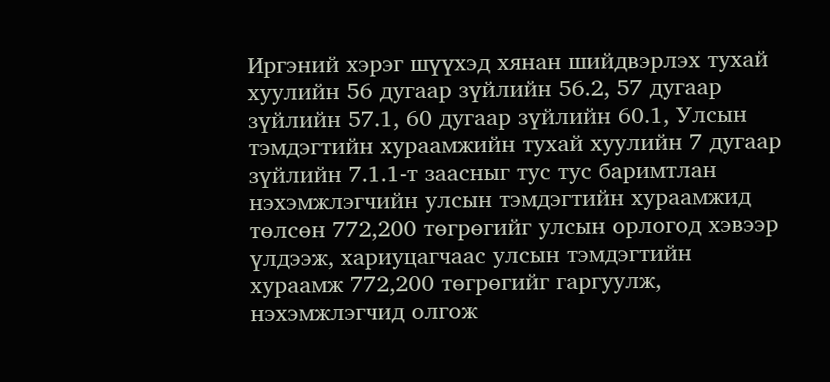Иргэний хэрэг шүүхэд хянан шийдвэрлэх тухай хуулийн 56 дугаар зүйлийн 56.2, 57 дугаар зүйлийн 57.1, 60 дугаар зүйлийн 60.1, Улсын тэмдэгтийн хураамжийн тухай хуулийн 7 дугаар зүйлийн 7.1.1-т заасныг тус тус баримтлан нэхэмжлэгчийн улсын тэмдэгтийн хураамжид төлсөн 772,200 төгрөгийг улсын орлогод хэвээр үлдээж, хариуцагчаас улсын тэмдэгтийн хураамж 772,200 төгрөгийг гаргуулж, нэхэмжлэгчид олгож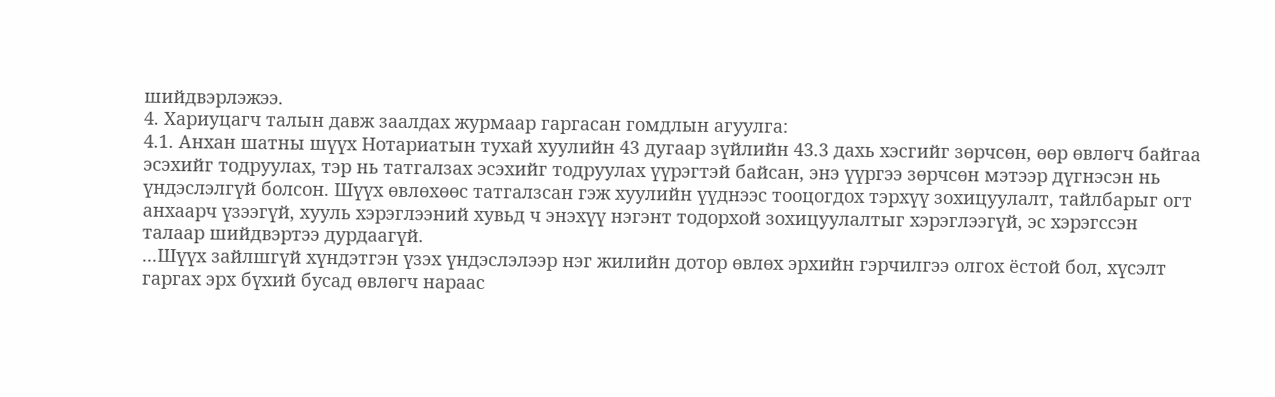шийдвэрлэжээ.
4. Хариуцагч талын давж заалдах журмаар гаргасан гомдлын агуулга:
4.1. Анхан шатны шүүх Нотариатын тухай хуулийн 43 дугаар зүйлийн 43.3 дахь хэсгийг зөрчсөн, өөр өвлөгч байгаа эсэхийг тодруулах, тэр нь татгалзах эсэхийг тодруулах үүрэгтэй байсан, энэ үүргээ зөрчсөн мэтээр дүгнэсэн нь үндэслэлгүй болсон. Шүүх өвлөхөөс татгалзсан гэж хуулийн үүднээс тооцогдох тэрхүү зохицуулалт, тайлбарыг огт анхаарч үзээгүй, хууль хэрэглээний хувьд ч энэхүү нэгэнт тодорхой зохицуулалтыг хэрэглээгүй, эс хэрэгссэн талаар шийдвэртээ дурдаагүй.
...Шүүх зайлшгүй хүндэтгэн үзэх үндэслэлээр нэг жилийн дотор өвлөх эрхийн гэрчилгээ олгох ёстой бол, хүсэлт гаргах эрх бүхий бусад өвлөгч нараас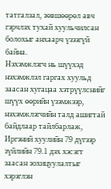татгалзал, зөвшөөрөл авч гэрчлэх тухай хуульчилсан болохыг анхаарч үзээгүй байна.
Нэхэмжлэгч нь шүүхэд нэхэмжлэл гаргах хуульд заасан хугацаа хэтрүүлснийг шүүх өөрийн үзэмжээр, нэхэмжлэгчийн талд ашигтай байдлаар тайлбарлаж, Иргэний хуулийн 79 дүгээр зүйлийн 79.1 дэх хэсэгт заасан зохицуулалтыг хэрэглэн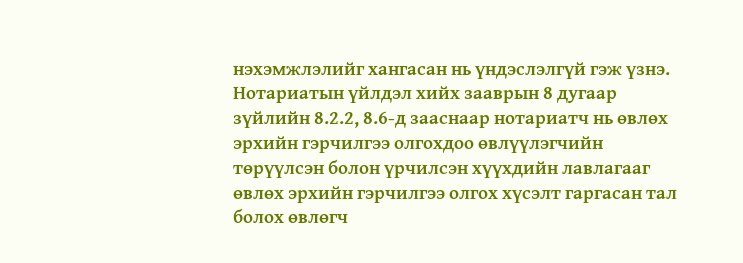нэхэмжлэлийг хангасан нь үндэслэлгүй гэж үзнэ.
Нотариатын үйлдэл хийх зааврын 8 дугаар зүйлийн 8.2.2, 8.6-д зааснаар нотариатч нь өвлөх эрхийн гэрчилгээ олгохдоо өвлүүлэгчийн төрүүлсэн болон үрчилсэн хүүхдийн лавлагааг өвлөх эрхийн гэрчилгээ олгох хүсэлт гаргасан тал болох өвлөгч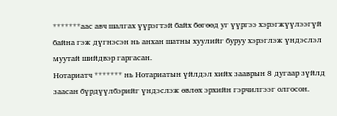*******аас авч шалгах үүрэгтэй байх бөгөөд уг үүргээ хэрэгжүүлээгүй байна гэж дүгнэсэн нь анхан шатны хуулийг буруу хэрэглэж үндэслэл муутай шийдвэр гаргасан.
Нотариатч ******* нь Нотариатын үйлдэл хийх зааврын 8 дугаар зүйлд заасан бүрдүүлбэрийг үндэслэж өвлөх эрхийн гэрчилгээг олгосон.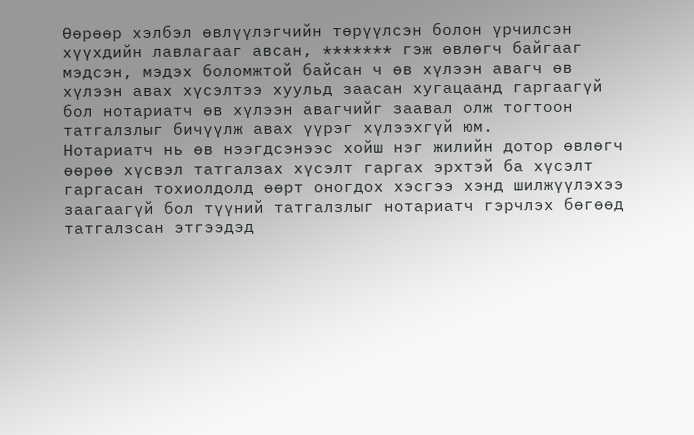Өөрөөр хэлбэл өвлүүлэгчийн төрүүлсэн болон үрчилсэн хүүхдийн лавлагааг авсан, ******* гэж өвлөгч байгааг мэдсэн, мэдэх боломжтой байсан ч өв хүлээн авагч өв хүлээн авах хүсэлтээ хуульд заасан хугацаанд гаргаагүй бол нотариатч өв хүлээн авагчийг заавал олж тогтоон татгалзлыг бичүүлж авах үүрэг хүлээхгүй юм.
Нотариатч нь өв нээгдсэнээс хойш нэг жилийн дотор өвлөгч өөрөө хүсвэл татгалзах хүсэлт гаргах эрхтэй ба хүсэлт гаргасан тохиолдолд өөрт оногдох хэсгээ хэнд шилжүүлэхээ заагаагүй бол түүний татгалзлыг нотариатч гэрчлэх бөгөөд татгалзсан этгээдэд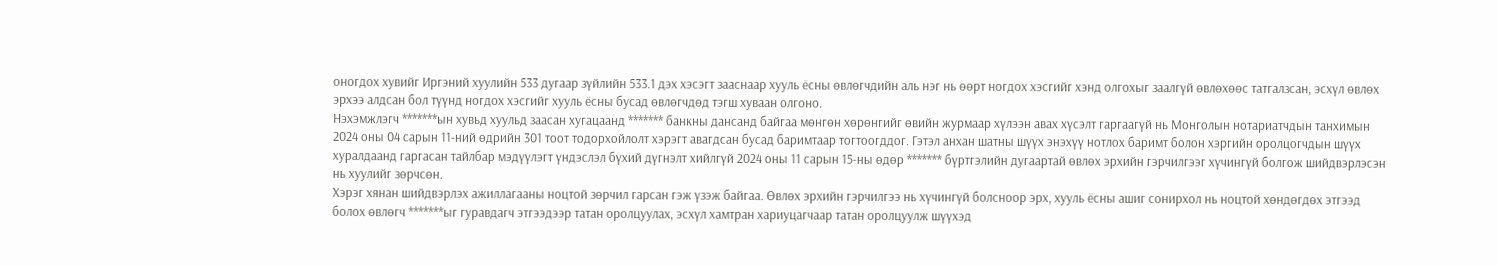оногдох хувийг Иргэний хуулийн 533 дугаар зүйлийн 533.1 дэх хэсэгт зааснаар хууль ёсны өвлөгчдийн аль нэг нь өөрт ногдох хэсгийг хэнд олгохыг заалгүй өвлөхөөс татгалзсан, эсхүл өвлөх эрхээ алдсан бол түүнд ногдох хэсгийг хууль ёсны бусад өвлөгчдөд тэгш хуваан олгоно.
Нэхэмжлэгч *******ын хувьд хуульд заасан хугацаанд ******* банкны дансанд байгаа мөнгөн хөрөнгийг өвийн журмаар хүлээн авах хүсэлт гаргаагүй нь Монголын нотариатчдын танхимын 2024 оны 04 сарын 11-ний өдрийн 301 тоот тодорхойлолт хэрэгт авагдсан бусад баримтаар тогтоогддог. Гэтэл анхан шатны шүүх энэхүү нотлох баримт болон хэргийн оролцогчдын шүүх хуралдаанд гаргасан тайлбар мэдүүлэгт үндэслэл бүхий дүгнэлт хийлгүй 2024 оны 11 сарын 15-ны өдөр ******* бүртгэлийн дугаартай өвлөх эрхийн гэрчилгээг хүчингүй болгож шийдвэрлэсэн нь хуулийг зөрчсөн.
Хэрэг хянан шийдвэрлэх ажиллагааны ноцтой зөрчил гарсан гэж үзэж байгаа. Өвлөх эрхийн гэрчилгээ нь хүчингүй болсноор эрх, хууль ёсны ашиг сонирхол нь ноцтой хөндөгдөх этгээд болох өвлөгч *******ыг гуравдагч этгээдээр татан оролцуулах, эсхүл хамтран хариуцагчаар татан оролцуулж шүүхэд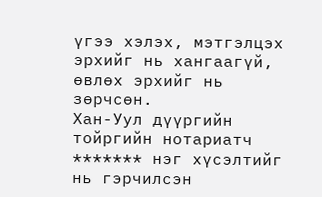үгээ хэлэх, мэтгэлцэх эрхийг нь хангаагүй, өвлөх эрхийг нь зөрчсөн.
Хан-Уул дүүргийн тойргийн нотариатч ******* нэг хүсэлтийг нь гэрчилсэн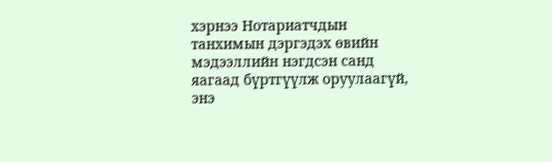хэрнээ Нотариатчдын танхимын дэргэдэх өвийн мэдээллийн нэгдсэн санд яагаад бүртгүүлж оруулаагүй, энэ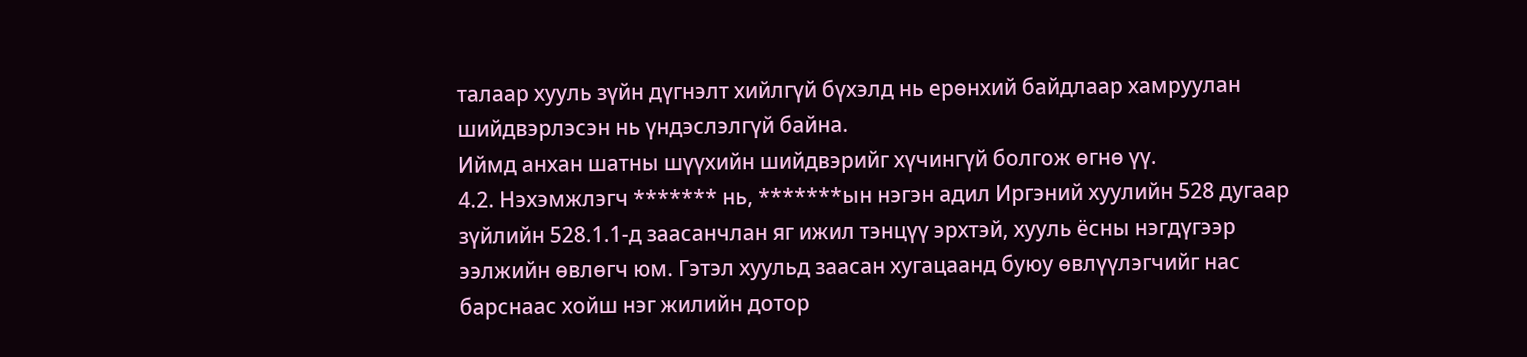талаар хууль зүйн дүгнэлт хийлгүй бүхэлд нь ерөнхий байдлаар хамруулан шийдвэрлэсэн нь үндэслэлгүй байна.
Иймд анхан шатны шүүхийн шийдвэрийг хүчингүй болгож өгнө үү.
4.2. Нэхэмжлэгч ******* нь, *******ын нэгэн адил Иргэний хуулийн 528 дугаар зүйлийн 528.1.1-д заасанчлан яг ижил тэнцүү эрхтэй, хууль ёсны нэгдүгээр ээлжийн өвлөгч юм. Гэтэл хуульд заасан хугацаанд буюу өвлүүлэгчийг нас барснаас хойш нэг жилийн дотор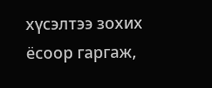хүсэлтээ зохих ёсоор гаргаж,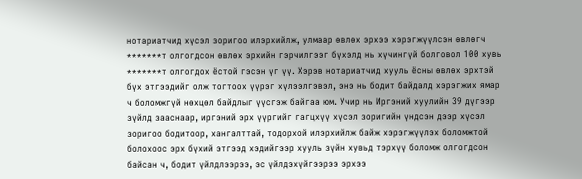нотариатчид хүсэл зоригоо илэрхийлж, улмаар өвлөх эрхээ хэрэгжүүлсэн өвлөгч *******т олгогдсон өвлөх эрхийн гэрчилгээг бүхэлд нь хүчингүй болговол 100 хувь *******т олгогдох ёстой гэсэн үг үү. Хэрэв нотариатчид хууль ёсны өвлөх эрхтэй бүх этгээдийг олж тогтоох үүрэг хүлээлгэвэл, энэ нь бодит байдалд хэрэгжих ямар ч боломжгүй нөхцөл байдлыг үүсгэж байгаа юм. Учир нь Иргэний хуулийн 39 дүгээр зүйлд зааснаар, иргэний эрх үүргийг гагцхүү хүсэл зоригийн үндсэн дээр хүсэл зоригоо бодитоор, хангалттай, тодорхой илэрхийлж байж хэрэгжүүлэх боломжтой болохоос эрх бүхий этгээд хэдийгээр хууль зүйн хувьд тэрхүү боломж олгогдсон байсан ч, бодит үйлдлээрээ, эс үйлдэхүйгээрээ эрхээ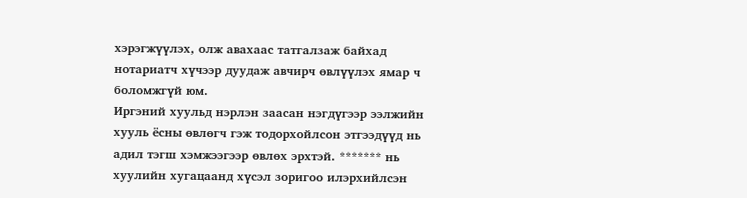хэрэгжүүлэх, олж авахаас татгалзаж байхад нотариатч хүчээр дуудаж авчирч өвлүүлэх ямар ч боломжгүй юм.
Иргэний хуульд нэрлэн заасан нэгдүгээр ээлжийн хууль ёсны өвлөгч гэж тодорхойлсон этгээдүүд нь адил тэгш хэмжээгээр өвлөх эрхтэй. ******* нь хуулийн хугацаанд хүсэл зоригоо илэрхийлсэн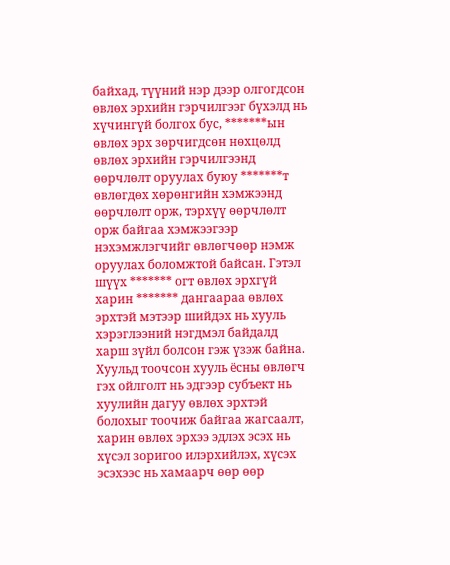байхад, түүний нэр дээр олгогдсон өвлөх эрхийн гэрчилгээг бүхэлд нь хүчингүй болгох бус, *******ын өвлөх эрх зөрчигдсөн нөхцөлд өвлөх эрхийн гэрчилгээнд өөрчлөлт оруулах буюу *******т өвлөгдөх хөрөнгийн хэмжээнд өөрчлөлт орж, тэрхүү өөрчлөлт орж байгаа хэмжээгээр нэхэмжлэгчийг өвлөгчөөр нэмж оруулах боломжтой байсан. Гэтэл шүүх ******* огт өвлөх эрхгүй харин ******* дангаараа өвлөх эрхтэй мэтээр шийдэх нь хууль хэрэглээний нэгдмэл байдалд харш зүйл болсон гэж үзэж байна.
Хуульд тоочсон хууль ёсны өвлөгч гэх ойлголт нь эдгээр субъект нь хуулийн дагуу өвлөх эрхтэй болохыг тоочиж байгаа жагсаалт, харин өвлөх эрхээ эдлэх эсэх нь хүсэл зоригоо илэрхийлэх, хүсэх эсэхээс нь хамаарч өөр өөр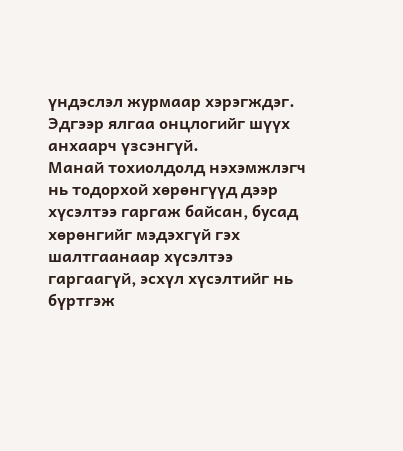үндэслэл журмаар хэрэгждэг. Эдгээр ялгаа онцлогийг шүүх анхаарч үзсэнгүй.
Манай тохиолдолд нэхэмжлэгч нь тодорхой хөрөнгүүд дээр хүсэлтээ гаргаж байсан, бусад хөрөнгийг мэдэхгүй гэх шалтгаанаар хүсэлтээ гаргаагүй, эсхүл хүсэлтийг нь бүртгэж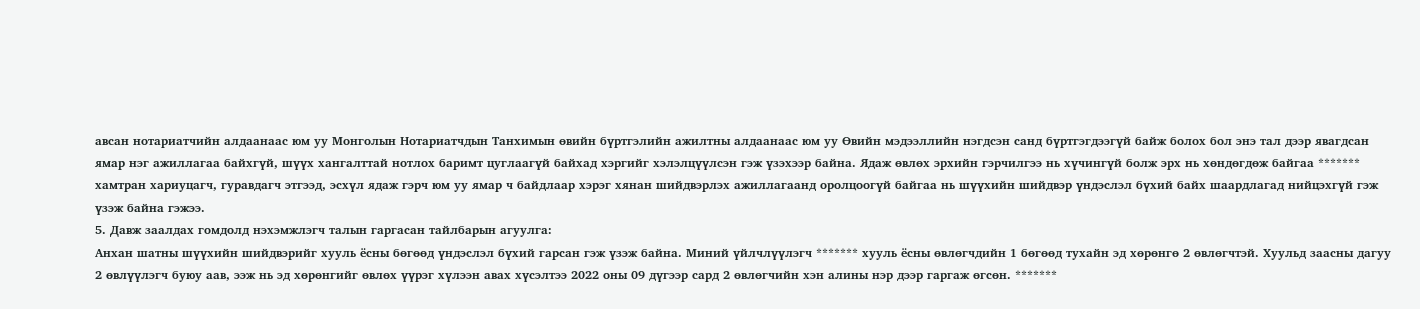авсан нотариатчийн алдаанаас юм уу Монголын Нотариатчдын Танхимын өвийн бүртгэлийн ажилтны алдаанаас юм уу Өвийн мэдээллийн нэгдсэн санд бүртгэгдээгүй байж болох бол энэ тал дээр явагдсан ямар нэг ажиллагаа байхгүй, шүүх хангалттай нотлох баримт цуглаагүй байхад хэргийг хэлэлцүүлсэн гэж үзэхээр байна. Ядаж өвлөх эрхийн гэрчилгээ нь хүчингүй болж эрх нь хөндөгдөж байгаа ******* хамтран хариуцагч, гуравдагч этгээд, эсхүл ядаж гэрч юм уу ямар ч байдлаар хэрэг хянан шийдвэрлэх ажиллагаанд оролцоогүй байгаа нь шүүхийн шийдвэр үндэслэл бүхий байх шаардлагад нийцэхгүй гэж үзэж байна гэжээ.
5. Давж заалдах гомдолд нэхэмжлэгч талын гаргасан тайлбарын агуулга:
Анхан шатны шүүхийн шийдвэрийг хууль ёсны бөгөөд үндэслэл бүхий гарсан гэж үзэж байна. Миний үйлчлүүлэгч ******* хууль ёсны өвлөгчдийн 1 бөгөөд тухайн эд хөрөнгө 2 өвлөгчтэй. Хуульд заасны дагуу 2 өвлүүлэгч буюу аав, ээж нь эд хөрөнгийг өвлөх үүрэг хүлээн авах хүсэлтээ 2022 оны 09 дүгээр сард 2 өвлөгчийн хэн алины нэр дээр гаргаж өгсөн. *******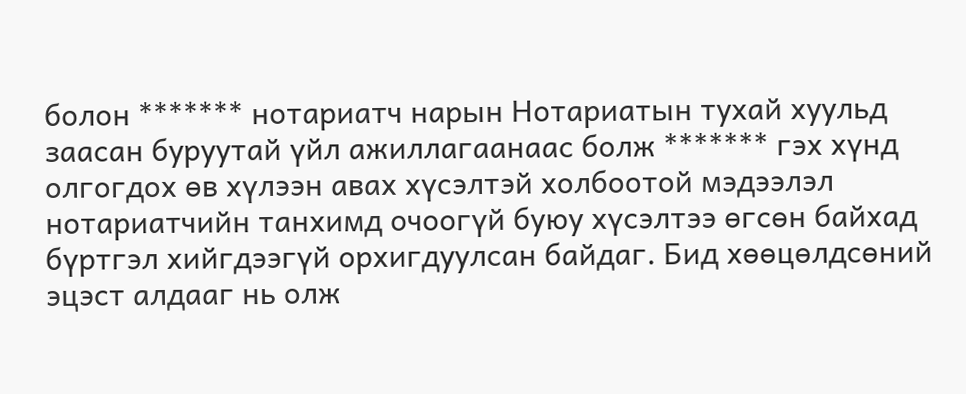болон ******* нотариатч нарын Нотариатын тухай хуульд заасан буруутай үйл ажиллагаанаас болж ******* гэх хүнд олгогдох өв хүлээн авах хүсэлтэй холбоотой мэдээлэл нотариатчийн танхимд очоогүй буюу хүсэлтээ өгсөн байхад бүртгэл хийгдээгүй орхигдуулсан байдаг. Бид хөөцөлдсөний эцэст алдааг нь олж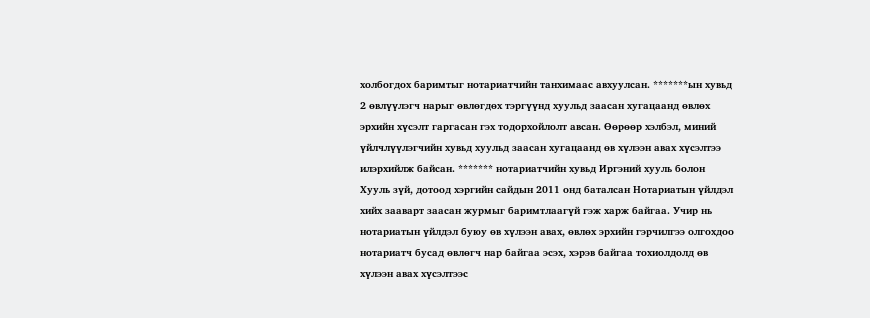холбогдох баримтыг нотариатчийн танхимаас авхуулсан. *******ын хувьд 2 өвлүүлэгч нарыг өвлөгдөх тэргүүнд хуульд заасан хугацаанд өвлөх эрхийн хүсэлт гаргасан гэх тодорхойлолт авсан. Өөрөөр хэлбэл, миний үйлчлүүлэгчийн хувьд хуульд заасан хугацаанд өв хүлээн авах хүсэлтээ илэрхийлж байсан. ******* нотариатчийн хувьд Иргэний хууль болон Хууль зүй, дотоод хэргийн сайдын 2011 онд баталсан Нотариатын үйлдэл хийх зааварт заасан журмыг баримтлаагүй гэж харж байгаа. Учир нь нотариатын үйлдэл буюу өв хүлээн авах, өвлөх эрхийн гэрчилгээ олгохдоо нотариатч бусад өвлөгч нар байгаа эсэх, хэрэв байгаа тохиолдолд өв хүлээн авах хүсэлтээс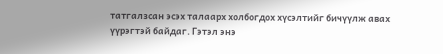татгалзсан эсэх талаарх холбогдох хүсэлтийг бичүүлж авах үүрэгтэй байдаг. Гэтэл энэ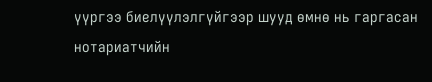үүргээ биелүүлэлгүйгээр шууд өмнө нь гаргасан нотариатчийн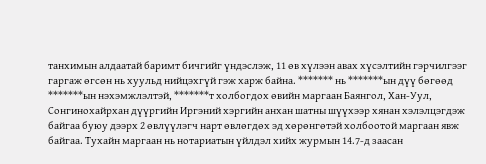танхимын алдаатай баримт бичгийг үндэслэж, 11 өв хүлээн авах хүсэлтийн гэрчилгээг гаргаж өгсөн нь хуульд нийцэхгүй гэж харж байна. ******* нь *******ын дүү бөгөөд *******ын нэхэмжлэлтэй, *******т холбогдох өвийн маргаан Баянгол, Хан-Уул, Сонгинохайрхан дүүргийн Иргэний хэргийн анхан шатны шүүхээр хянан хэлэлцэгдэж байгаа буюу дээрх 2 өвлүүлэгч нарт өвлөгдөх эд хөрөнгөтэй холбоотой маргаан явж байгаа. Тухайн маргаан нь нотариатын үйлдэл хийх журмын 14.7-д заасан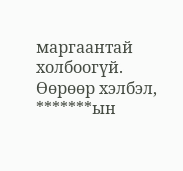маргаантай холбоогүй. Өөрөөр хэлбэл, *******ын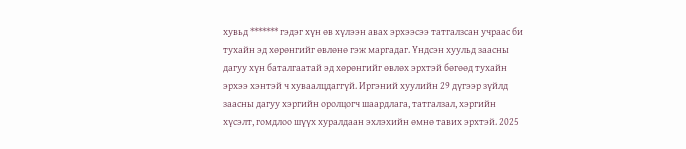хувьд ******* гэдэг хүн өв хүлээн авах эрхээсээ татгалзсан учраас би тухайн эд хөрөнгийг өвлөнө гэж маргадаг. Үндсэн хуульд заасны дагуу хүн баталгаатай эд хөрөнгийг өвлөх эрхтэй бөгөөд тухайн эрхээ хэнтэй ч хуваалцдаггүй. Иргэний хуулийн 29 дүгээр зүйлд заасны дагуу хэргийн оролцогч шаардлага, татгалзал, хэргийн хүсэлт, гомдлоо шүүх хуралдаан эхлэхийн өмнө тавих эрхтэй. 2025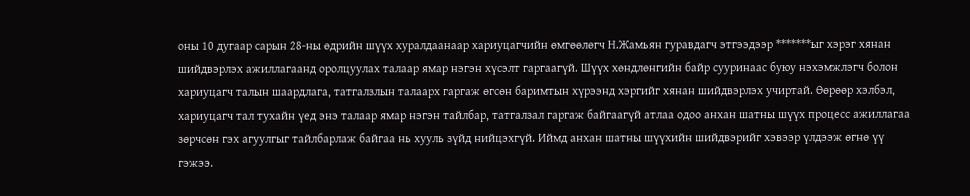оны 10 дугаар сарын 28-ны өдрийн шүүх хуралдаанаар хариуцагчийн өмгөөлөгч Н.Жамьян гуравдагч этгээдээр *******ыг хэрэг хянан шийдвэрлэх ажиллагаанд оролцуулах талаар ямар нэгэн хүсэлт гаргаагүй. Шүүх хөндлөнгийн байр сууринаас буюу нэхэмжлэгч болон хариуцагч талын шаардлага, татгалзлын талаарх гаргаж өгсөн баримтын хүрээнд хэргийг хянан шийдвэрлэх учиртай. Өөрөөр хэлбэл, хариуцагч тал тухайн үед энэ талаар ямар нэгэн тайлбар, татгалзал гаргаж байгаагүй атлаа одоо анхан шатны шүүх процесс ажиллагаа зөрчсөн гэх агуулгыг тайлбарлаж байгаа нь хууль зүйд нийцэхгүй. Иймд анхан шатны шүүхийн шийдвэрийг хэвээр үлдээж өгнө үү гэжээ.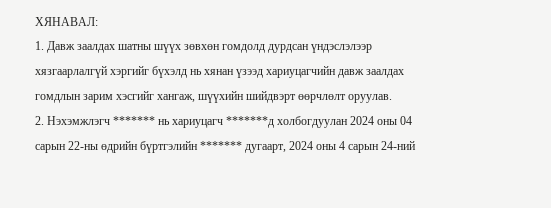ХЯНАВАЛ:
1. Давж заалдах шатны шүүх зөвхөн гомдолд дурдсан үндэслэлээр хязгаарлалгүй хэргийг бүхэлд нь хянан үзээд хариуцагчийн давж заалдах гомдлын зарим хэсгийг хангаж, шүүхийн шийдвэрт өөрчлөлт оруулав.
2. Нэхэмжлэгч ******* нь хариуцагч *******д холбогдуулан 2024 оны 04 сарын 22-ны өдрийн бүртгэлийн ******* дугаарт, 2024 оны 4 сарын 24-ний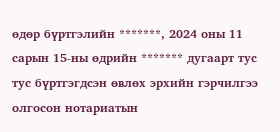өдөр бүртгэлийн *******, 2024 оны 11 сарын 15-ны өдрийн ******* дугаарт тус тус бүртгэгдсэн өвлөх эрхийн гэрчилгээ олгосон нотариатын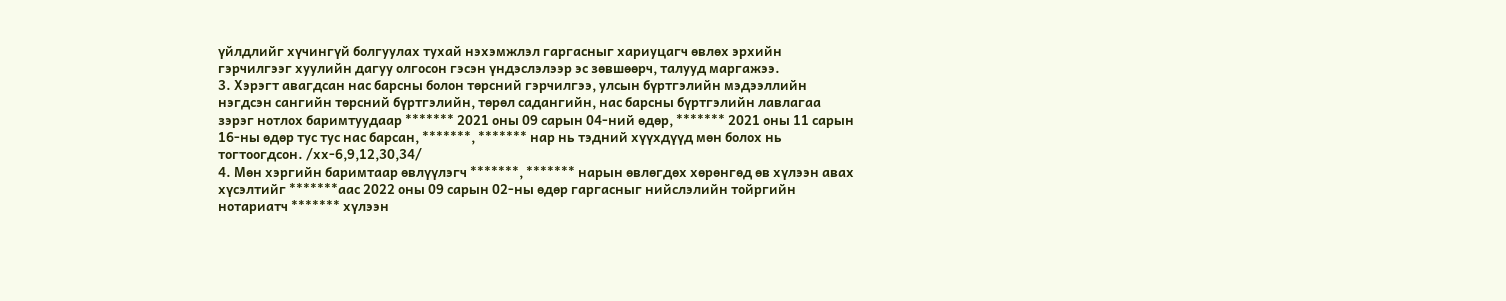үйлдлийг хүчингүй болгуулах тухай нэхэмжлэл гаргасныг хариуцагч өвлөх эрхийн гэрчилгээг хуулийн дагуу олгосон гэсэн үндэслэлээр эс зөвшөөрч, талууд маргажээ.
3. Хэрэгт авагдсан нас барсны болон төрсний гэрчилгээ, улсын бүртгэлийн мэдээллийн нэгдсэн сангийн төрсний бүртгэлийн, төрөл садангийн, нас барсны бүртгэлийн лавлагаа зэрэг нотлох баримтуудаар ******* 2021 оны 09 сарын 04-ний өдөр, ******* 2021 оны 11 сарын 16-ны өдөр тус тус нас барсан, *******, ******* нар нь тэдний хүүхдүүд мөн болох нь тогтоогдсон. /хх-6,9,12,30,34/
4. Мөн хэргийн баримтаар өвлүүлэгч *******, ******* нарын өвлөгдөх хөрөнгөд өв хүлээн авах хүсэлтийг *******аас 2022 оны 09 сарын 02-ны өдөр гаргасныг нийслэлийн тойргийн нотариатч ******* хүлээн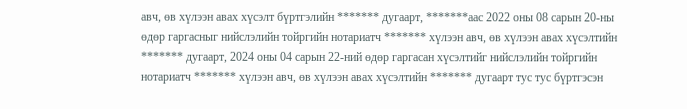авч, өв хүлээн авах хүсэлт бүртгэлийн ******* дугаарт, *******аас 2022 оны 08 сарын 20-ны өдөр гаргасныг нийслэлийн тойргийн нотариатч ******* хүлээн авч, өв хүлээн авах хүсэлтийн ******* дугаарт, 2024 оны 04 сарын 22-ний өдөр гаргасан хүсэлтийг нийслэлийн тойргийн нотариатч ******* хүлээн авч, өв хүлээн авах хүсэлтийн ******* дугаарт тус тус бүртгэсэн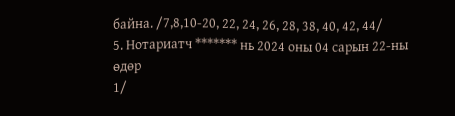байна. /7,8,10-20, 22, 24, 26, 28, 38, 40, 42, 44/
5. Нотариатч ******* нь 2024 оны 04 сарын 22-ны өдөр
1/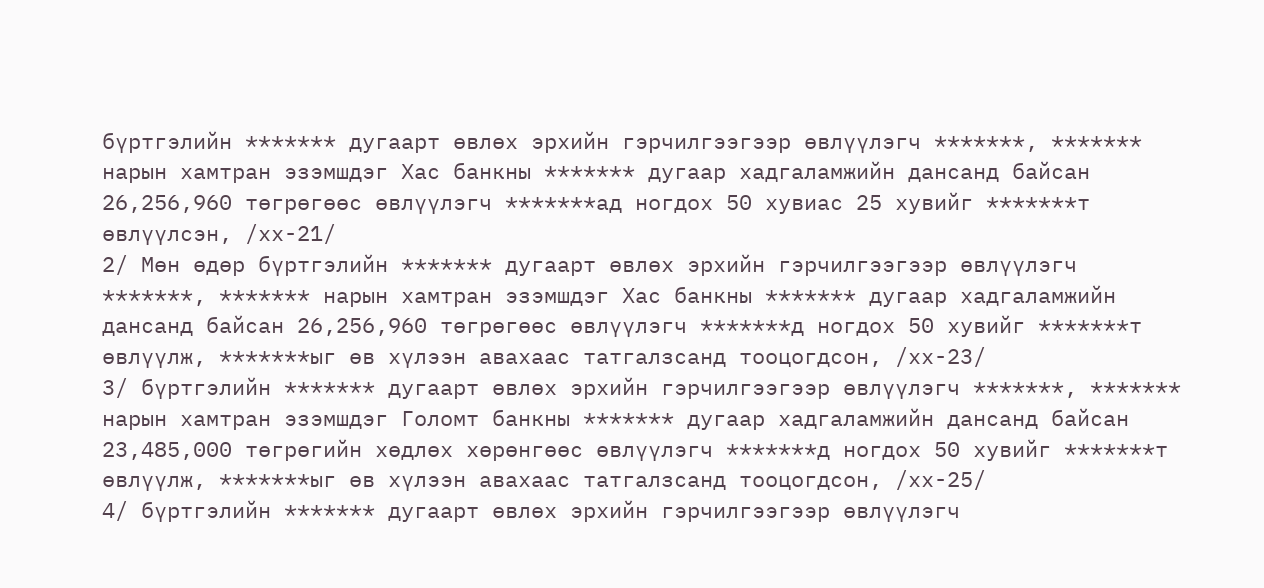бүртгэлийн ******* дугаарт өвлөх эрхийн гэрчилгээгээр өвлүүлэгч *******, ******* нарын хамтран эзэмшдэг Хас банкны ******* дугаар хадгаламжийн дансанд байсан 26,256,960 төгрөгөөс өвлүүлэгч *******ад ногдох 50 хувиас 25 хувийг *******т өвлүүлсэн, /хх-21/
2/ Мөн өдөр бүртгэлийн ******* дугаарт өвлөх эрхийн гэрчилгээгээр өвлүүлэгч *******, ******* нарын хамтран эзэмшдэг Хас банкны ******* дугаар хадгаламжийн дансанд байсан 26,256,960 төгрөгөөс өвлүүлэгч *******д ногдох 50 хувийг *******т өвлүүлж, *******ыг өв хүлээн авахаас татгалзсанд тооцогдсон, /хх-23/
3/ бүртгэлийн ******* дугаарт өвлөх эрхийн гэрчилгээгээр өвлүүлэгч *******, ******* нарын хамтран эзэмшдэг Голомт банкны ******* дугаар хадгаламжийн дансанд байсан 23,485,000 төгрөгийн хөдлөх хөрөнгөөс өвлүүлэгч *******д ногдох 50 хувийг *******т өвлүүлж, *******ыг өв хүлээн авахаас татгалзсанд тооцогдсон, /хх-25/
4/ бүртгэлийн ******* дугаарт өвлөх эрхийн гэрчилгээгээр өвлүүлэгч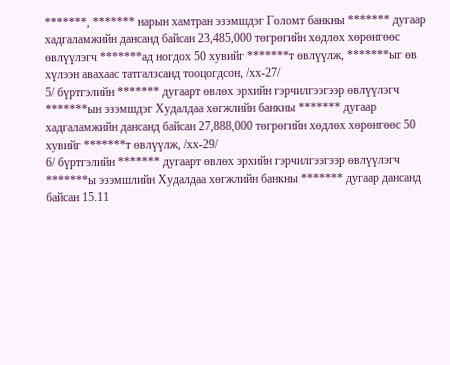*******, ******* нарын хамтран эзэмшдэг Голомт банкны ******* дугаар хадгаламжийн дансанд байсан 23,485,000 төгрөгийн хөдлөх хөрөнгөөс өвлүүлэгч *******ад ногдох 50 хувийг *******т өвлүүлж, *******ыг өв хүлээн авахаас татгалзсанд тооцогдсон, /хх-27/
5/ бүртгэлийн ******* дугаарт өвлөх эрхийн гэрчилгээгээр өвлүүлэгч *******ын эзэмшдэг Худалдаа хөгжлийн банкны ******* дугаар хадгаламжийн дансанд байсан 27,888,000 төгрөгийн хөдлөх хөрөнгөөс 50 хувийг *******т өвлүүлж, /хх-29/
6/ бүртгэлийн ******* дугаарт өвлөх эрхийн гэрчилгээгээр өвлүүлэгч *******ы эзэмшлийн Худалдаа хөгжлийн банкны ******* дугаар дансанд байсан 15.11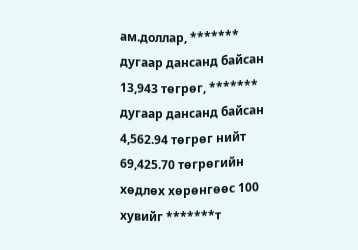ам.доллар, ******* дугаар дансанд байсан 13,943 төгрөг, ******* дугаар дансанд байсан 4,562.94 төгрөг нийт 69,425.70 төгрөгийн хөдлөх хөрөнгөөс 100 хувийг *******т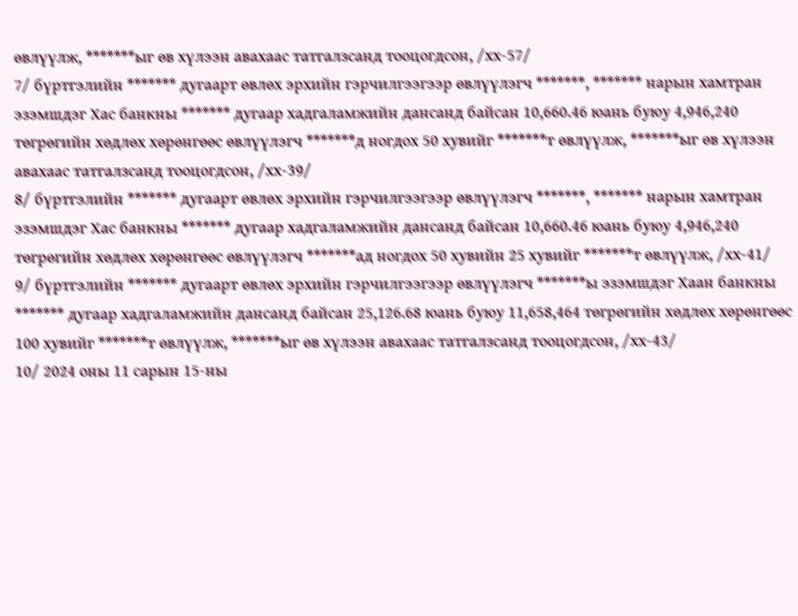өвлүүлж, *******ыг өв хүлээн авахаас татгалзсанд тооцогдсон, /хх-57/
7/ бүртгэлийн ******* дугаарт өвлөх эрхийн гэрчилгээгээр өвлүүлэгч *******, ******* нарын хамтран эзэмшдэг Хас банкны ******* дугаар хадгаламжийн дансанд байсан 10,660.46 юань буюу 4,946,240 төгрөгийн хөдлөх хөрөнгөөс өвлүүлэгч *******д ногдох 50 хувийг *******т өвлүүлж, *******ыг өв хүлээн авахаас татгалзсанд тооцогдсон, /хх-39/
8/ бүртгэлийн ******* дугаарт өвлөх эрхийн гэрчилгээгээр өвлүүлэгч *******, ******* нарын хамтран эзэмшдэг Хас банкны ******* дугаар хадгаламжийн дансанд байсан 10,660.46 юань буюу 4,946,240 төгрөгийн хөдлөх хөрөнгөөс өвлүүлэгч *******ад ногдох 50 хувийн 25 хувийг *******т өвлүүлж, /хх-41/
9/ бүртгэлийн ******* дугаарт өвлөх эрхийн гэрчилгээгээр өвлүүлэгч *******ы эзэмшдэг Хаан банкны ******* дугаар хадгаламжийн дансанд байсан 25,126.68 юань буюу 11,658,464 төгрөгийн хөдлөх хөрөнгөөс 100 хувийг *******т өвлүүлж, *******ыг өв хүлээн авахаас татгалзсанд тооцогдсон, /хх-43/
10/ 2024 оны 11 сарын 15-ны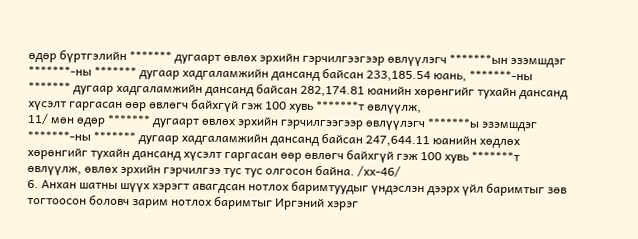өдөр бүртгэлийн ******* дугаарт өвлөх эрхийн гэрчилгээгээр өвлүүлэгч *******ын эзэмшдэг *******-ны ******* дугаар хадгаламжийн дансанд байсан 233,185.54 юань, *******-ны ******* дугаар хадгаламжийн дансанд байсан 282,174.81 юанийн хөрөнгийг тухайн дансанд хүсэлт гаргасан өөр өвлөгч байхгүй гэж 100 хувь *******т өвлүүлж,
11/ мөн өдөр ******* дугаарт өвлөх эрхийн гэрчилгээгээр өвлүүлэгч *******ы эзэмшдэг *******-ны ******* дугаар хадгаламжийн дансанд байсан 247,644.11 юанийн хөдлөх хөрөнгийг тухайн дансанд хүсэлт гаргасан өөр өвлөгч байхгүй гэж 100 хувь *******т өвлүүлж, өвлөх эрхийн гэрчилгээ тус тус олгосон байна. /хх-46/
6. Анхан шатны шүүх хэрэгт авагдсан нотлох баримтуудыг үндэслэн дээрх үйл баримтыг зөв тогтоосон боловч зарим нотлох баримтыг Иргэний хэрэг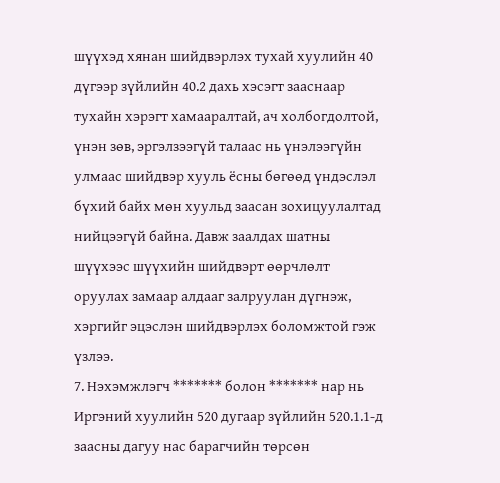шүүхэд хянан шийдвэрлэх тухай хуулийн 40 дүгээр зүйлийн 40.2 дахь хэсэгт зааснаар тухайн хэрэгт хамааралтай, ач холбогдолтой, үнэн зөв, эргэлзээгүй талаас нь үнэлээгүйн улмаас шийдвэр хууль ёсны бөгөөд үндэслэл бүхий байх мөн хуульд заасан зохицуулалтад нийцээгүй байна. Давж заалдах шатны шүүхээс шүүхийн шийдвэрт өөрчлөлт оруулах замаар алдааг залруулан дүгнэж, хэргийг эцэслэн шийдвэрлэх боломжтой гэж үзлээ.
7. Нэхэмжлэгч ******* болон ******* нар нь Иргэний хуулийн 520 дугаар зүйлийн 520.1.1-д заасны дагуу нас барагчийн төрсөн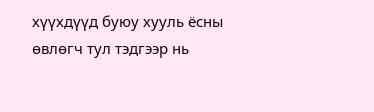хүүхдүүд буюу хууль ёсны өвлөгч тул тэдгээр нь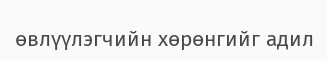өвлүүлэгчийн хөрөнгийг адил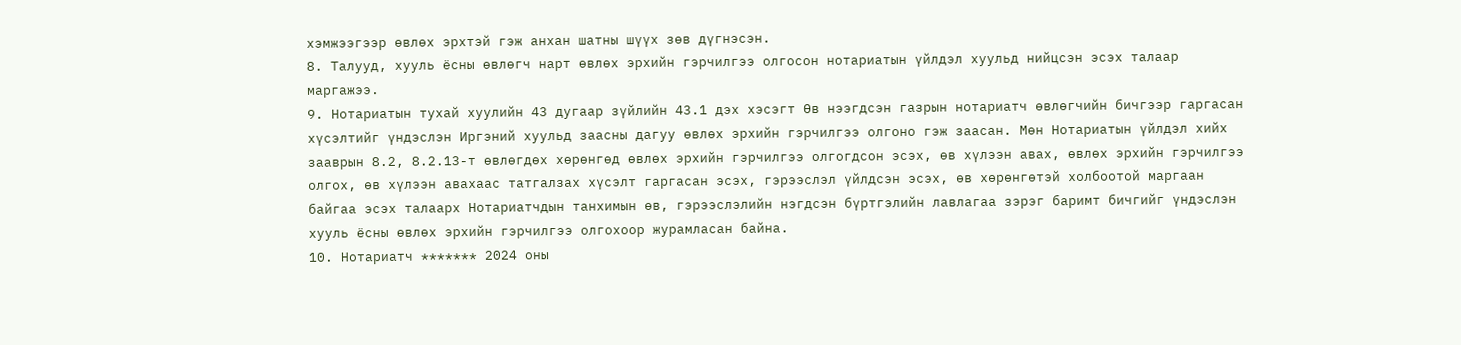хэмжээгээр өвлөх эрхтэй гэж анхан шатны шүүх зөв дүгнэсэн.
8. Талууд, хууль ёсны өвлөгч нарт өвлөх эрхийн гэрчилгээ олгосон нотариатын үйлдэл хуульд нийцсэн эсэх талаар маргажээ.
9. Нотариатын тухай хуулийн 43 дугаар зүйлийн 43.1 дэх хэсэгт Өв нээгдсэн газрын нотариатч өвлөгчийн бичгээр гаргасан хүсэлтийг үндэслэн Иргэний хуульд заасны дагуу өвлөх эрхийн гэрчилгээ олгоно гэж заасан. Мөн Нотариатын үйлдэл хийх зааврын 8.2, 8.2.13-т өвлөгдөх хөрөнгөд өвлөх эрхийн гэрчилгээ олгогдсон эсэх, өв хүлээн авах, өвлөх эрхийн гэрчилгээ олгох, өв хүлээн авахаас татгалзах хүсэлт гаргасан эсэх, гэрээслэл үйлдсэн эсэх, өв хөрөнгөтэй холбоотой маргаан байгаа эсэх талаарх Нотариатчдын танхимын өв, гэрээслэлийн нэгдсэн бүртгэлийн лавлагаа зэрэг баримт бичгийг үндэслэн хууль ёсны өвлөх эрхийн гэрчилгээ олгохоор журамласан байна.
10. Нотариатч ******* 2024 оны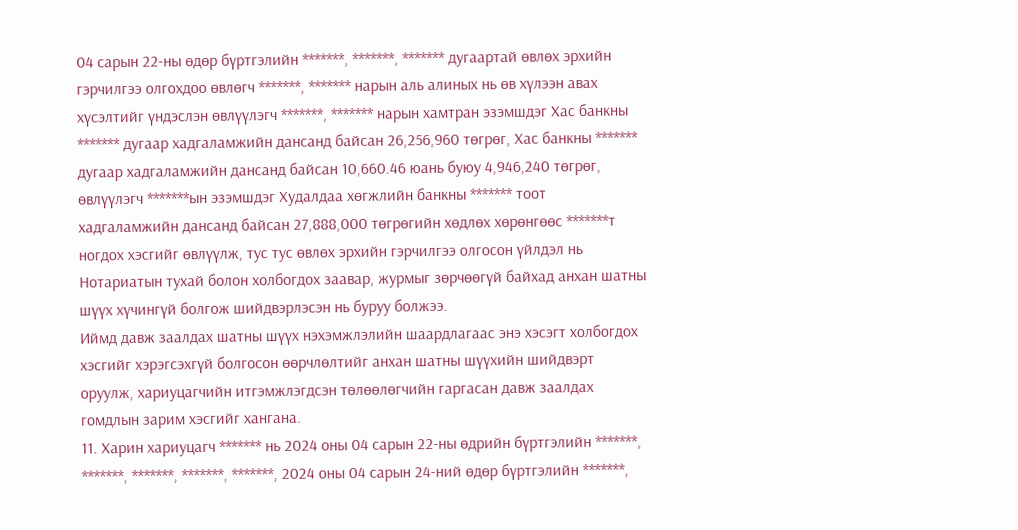04 сарын 22-ны өдөр бүртгэлийн *******, *******, ******* дугаартай өвлөх эрхийн гэрчилгээ олгохдоо өвлөгч *******, ******* нарын аль алиных нь өв хүлээн авах хүсэлтийг үндэслэн өвлүүлэгч *******, ******* нарын хамтран эзэмшдэг Хас банкны ******* дугаар хадгаламжийн дансанд байсан 26,256,960 төгрөг, Хас банкны ******* дугаар хадгаламжийн дансанд байсан 10,660.46 юань буюу 4,946,240 төгрөг, өвлүүлэгч *******ын эзэмшдэг Худалдаа хөгжлийн банкны ******* тоот хадгаламжийн дансанд байсан 27,888,000 төгрөгийн хөдлөх хөрөнгөөс *******т ногдох хэсгийг өвлүүлж, тус тус өвлөх эрхийн гэрчилгээ олгосон үйлдэл нь Нотариатын тухай болон холбогдох заавар, журмыг зөрчөөгүй байхад анхан шатны шүүх хүчингүй болгож шийдвэрлэсэн нь буруу болжээ.
Иймд давж заалдах шатны шүүх нэхэмжлэлийн шаардлагаас энэ хэсэгт холбогдох хэсгийг хэрэгсэхгүй болгосон өөрчлөлтийг анхан шатны шүүхийн шийдвэрт оруулж, хариуцагчийн итгэмжлэгдсэн төлөөлөгчийн гаргасан давж заалдах гомдлын зарим хэсгийг хангана.
11. Харин хариуцагч ******* нь 2024 оны 04 сарын 22-ны өдрийн бүртгэлийн *******, *******, *******, *******, *******, 2024 оны 04 сарын 24-ний өдөр бүртгэлийн *******,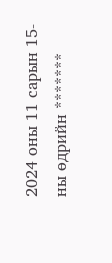2024 оны 11 сарын 15-ны өдрийн *******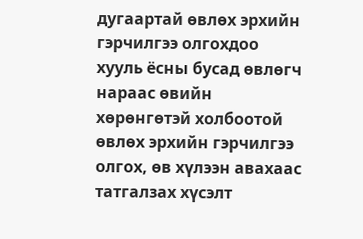дугаартай өвлөх эрхийн гэрчилгээ олгохдоо хууль ёсны бусад өвлөгч нараас өвийн хөрөнгөтэй холбоотой өвлөх эрхийн гэрчилгээ олгох, өв хүлээн авахаас татгалзах хүсэлт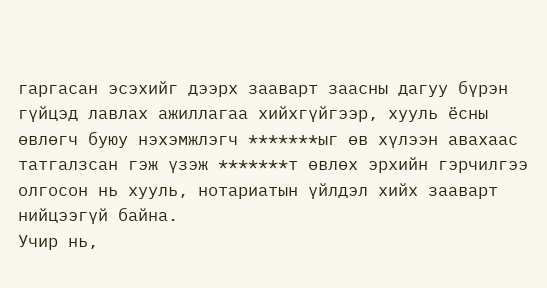гаргасан эсэхийг дээрх зааварт заасны дагуу бүрэн гүйцэд лавлах ажиллагаа хийхгүйгээр, хууль ёсны өвлөгч буюу нэхэмжлэгч *******ыг өв хүлээн авахаас татгалзсан гэж үзэж *******т өвлөх эрхийн гэрчилгээ олгосон нь хууль, нотариатын үйлдэл хийх зааварт нийцээгүй байна.
Учир нь,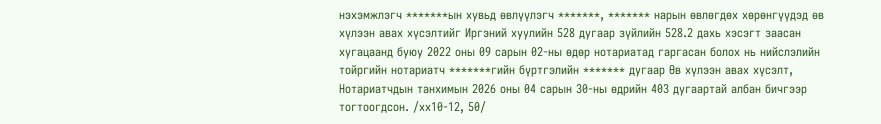нэхэмжлэгч *******ын хувьд өвлүүлэгч *******, ******* нарын өвлөгдөх хөрөнгүүдэд өв хүлээн авах хүсэлтийг Иргэний хуулийн 528 дугаар зүйлийн 528.2 дахь хэсэгт заасан хугацаанд буюу 2022 оны 09 сарын 02-ны өдөр нотариатад гаргасан болох нь нийслэлийн тойргийн нотариатч *******гийн бүртгэлийн ******* дугаар Өв хүлээн авах хүсэлт, Нотариатчдын танхимын 2026 оны 04 сарын 30-ны өдрийн 403 дугаартай албан бичгээр тогтоогдсон. /хх10-12, 50/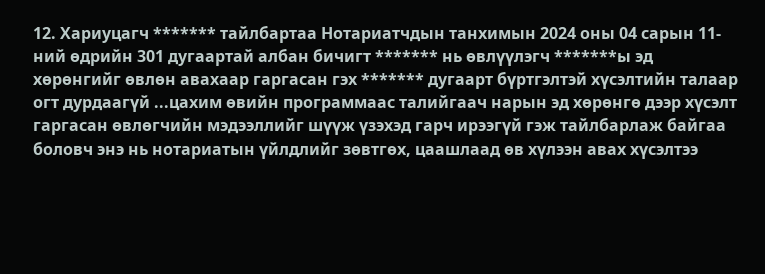12. Хариуцагч ******* тайлбартаа Нотариатчдын танхимын 2024 оны 04 сарын 11-ний өдрийн 301 дугаартай албан бичигт ******* нь өвлүүлэгч *******ы эд хөрөнгийг өвлөн авахаар гаргасан гэх ******* дугаарт бүртгэлтэй хүсэлтийн талаар огт дурдаагүй ...цахим өвийн программаас талийгаач нарын эд хөрөнгө дээр хүсэлт гаргасан өвлөгчийн мэдээллийг шүүж үзэхэд гарч ирээгүй гэж тайлбарлаж байгаа боловч энэ нь нотариатын үйлдлийг зөвтгөх, цаашлаад өв хүлээн авах хүсэлтээ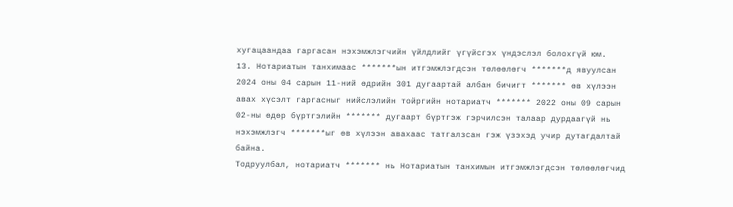хугацаандаа гаргасан нэхэмжлэгчийн үйлдлийг үгүйсгэх үндэслэл болохгүй юм.
13. Нотариатын танхимаас *******ын итгэмжлэгдсэн төлөөлөгч *******д явуулсан 2024 оны 04 сарын 11-ний өдрийн 301 дугаартай албан бичигт ******* өв хүлээн авах хүсэлт гаргасныг нийслэлийн тойргийн нотариатч ******* 2022 оны 09 сарын 02-ны өдөр бүртгэлийн ******* дугаарт бүртгэж гэрчилсэн талаар дурдаагүй нь нэхэмжлэгч *******ыг өв хүлээн авахаас татгалзсан гэж үзэхэд учир дутагдалтай байна.
Тодруулбал, нотариатч ******* нь Нотариатын танхимын итгэмжлэгдсэн төлөөлөгчид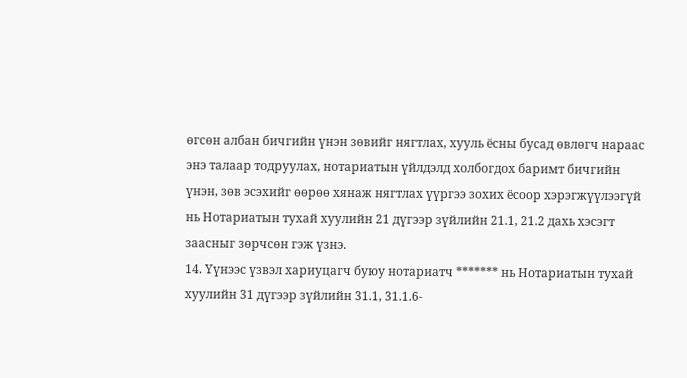өгсөн албан бичгийн үнэн зөвийг нягтлах, хууль ёсны бусад өвлөгч нараас энэ талаар тодруулах, нотариатын үйлдэлд холбогдох баримт бичгийн үнэн, зөв эсэхийг өөрөө хянаж нягтлах үүргээ зохих ёсоор хэрэгжүүлээгүй нь Нотариатын тухай хуулийн 21 дүгээр зүйлийн 21.1, 21.2 дахь хэсэгт заасныг зөрчсөн гэж үзнэ.
14. Үүнээс үзвэл хариуцагч буюу нотариатч ******* нь Нотариатын тухай хуулийн 31 дүгээр зүйлийн 31.1, 31.1.6-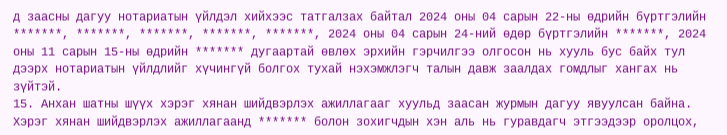д заасны дагуу нотариатын үйлдэл хийхээс татгалзах байтал 2024 оны 04 сарын 22-ны өдрийн бүртгэлийн *******, *******, *******, *******, *******, 2024 оны 04 сарын 24-ний өдөр бүртгэлийн *******, 2024 оны 11 сарын 15-ны өдрийн ******* дугаартай өвлөх эрхийн гэрчилгээ олгосон нь хууль бус байх тул дээрх нотариатын үйлдлийг хүчингүй болгох тухай нэхэмжлэгч талын давж заалдах гомдлыг хангах нь зүйтэй.
15. Анхан шатны шүүх хэрэг хянан шийдвэрлэх ажиллагааг хуульд заасан журмын дагуу явуулсан байна.
Хэрэг хянан шийдвэрлэх ажиллагаанд ******* болон зохигчдын хэн аль нь гуравдагч этгээдээр оролцох,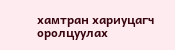хамтран хариуцагч оролцуулах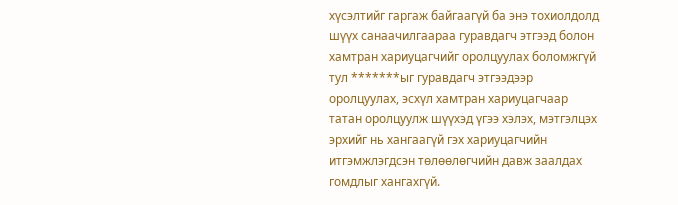хүсэлтийг гаргаж байгаагүй ба энэ тохиолдолд шүүх санаачилгаараа гуравдагч этгээд болон хамтран хариуцагчийг оролцуулах боломжгүй тул *******ыг гуравдагч этгээдээр оролцуулах, эсхүл хамтран хариуцагчаар татан оролцуулж шүүхэд үгээ хэлэх, мэтгэлцэх эрхийг нь хангаагүй гэх хариуцагчийн итгэмжлэгдсэн төлөөлөгчийн давж заалдах гомдлыг хангахгүй.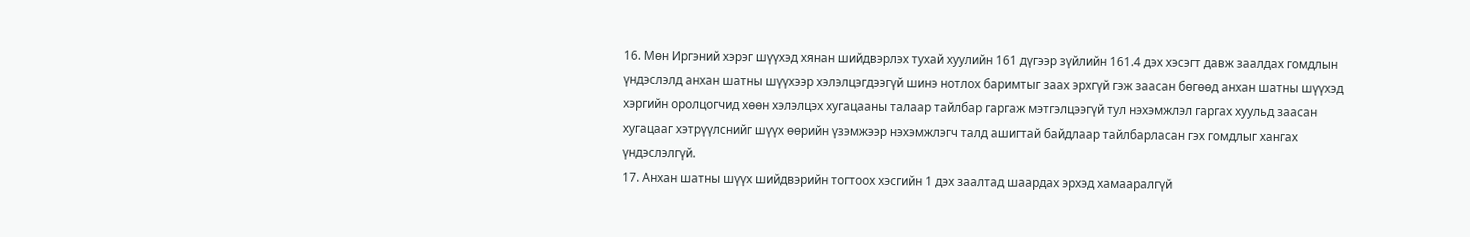16. Мөн Иргэний хэрэг шүүхэд хянан шийдвэрлэх тухай хуулийн 161 дүгээр зүйлийн 161.4 дэх хэсэгт давж заалдах гомдлын үндэслэлд анхан шатны шүүхээр хэлэлцэгдээгүй шинэ нотлох баримтыг заах эрхгүй гэж заасан бөгөөд анхан шатны шүүхэд хэргийн оролцогчид хөөн хэлэлцэх хугацааны талаар тайлбар гаргаж мэтгэлцээгүй тул нэхэмжлэл гаргах хуульд заасан хугацааг хэтрүүлснийг шүүх өөрийн үзэмжээр нэхэмжлэгч талд ашигтай байдлаар тайлбарласан гэх гомдлыг хангах үндэслэлгүй.
17. Анхан шатны шүүх шийдвэрийн тогтоох хэсгийн 1 дэх заалтад шаардах эрхэд хамааралгүй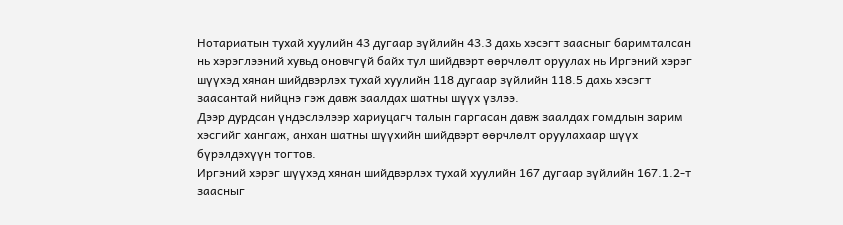Нотариатын тухай хуулийн 43 дугаар зүйлийн 43.3 дахь хэсэгт заасныг баримталсан нь хэрэглээний хувьд оновчгүй байх тул шийдвэрт өөрчлөлт оруулах нь Иргэний хэрэг шүүхэд хянан шийдвэрлэх тухай хуулийн 118 дугаар зүйлийн 118.5 дахь хэсэгт заасантай нийцнэ гэж давж заалдах шатны шүүх үзлээ.
Дээр дурдсан үндэслэлээр хариуцагч талын гаргасан давж заалдах гомдлын зарим хэсгийг хангаж, анхан шатны шүүхийн шийдвэрт өөрчлөлт оруулахаар шүүх бүрэлдэхүүн тогтов.
Иргэний хэрэг шүүхэд хянан шийдвэрлэх тухай хуулийн 167 дугаар зүйлийн 167.1.2-т заасныг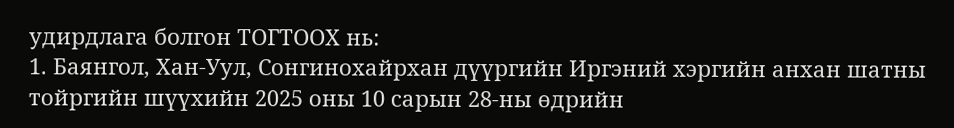удирдлага болгон ТОГТООХ нь:
1. Баянгол, Хан-Уул, Сонгинохайрхан дүүргийн Иргэний хэргийн анхан шатны тойргийн шүүхийн 2025 оны 10 сарын 28-ны өдрийн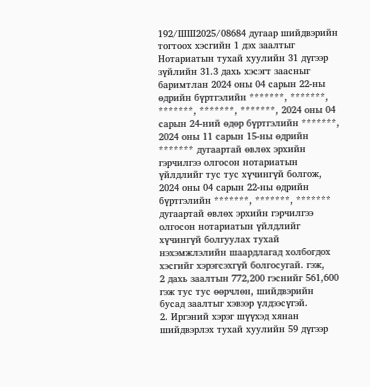192/ШШ2025/08684 дугаар шийдвэрийн
тогтоох хэсгийн 1 дэх заалтыг Нотариатын тухай хуулийн 31 дүгээр зүйлийн 31.3 дахь хэсэгт заасныг баримтлан 2024 оны 04 сарын 22-ны өдрийн бүртгэлийн *******, *******, *******, *******, *******, 2024 оны 04 сарын 24-ний өдөр бүртгэлийн *******, 2024 оны 11 сарын 15-ны өдрийн ******* дугаартай өвлөх эрхийн гэрчилгээ олгосон нотариатын үйлдлийг тус тус хүчингүй болгож, 2024 оны 04 сарын 22-ны өдрийн бүртгэлийн *******, *******, ******* дугаартай өвлөх эрхийн гэрчилгээ олгосон нотариатын үйлдлийг хүчингүй болгуулах тухай нэхэмжлэлийн шаардлагад холбогдох хэсгийг хэрэгсэхгүй болгосугай. гэж,
2 дахь заалтын 772,200 гэснийг 561,600 гэж тус тус өөрчлөн, шийдвэрийн бусад заалтыг хэвээр үлдээсүгэй.
2. Иргэний хэрэг шүүхэд хянан шийдвэрлэх тухай хуулийн 59 дүгээр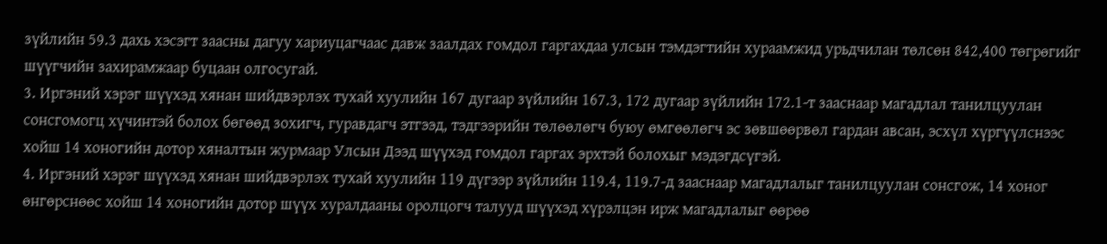зүйлийн 59.3 дахь хэсэгт заасны дагуу хариуцагчаас давж заалдах гомдол гаргахдаа улсын тэмдэгтийн хураамжид урьдчилан төлсөн 842,400 төгрөгийг шүүгчийн захирамжаар буцаан олгосугай.
3. Иргэний хэрэг шүүхэд хянан шийдвэрлэх тухай хуулийн 167 дугаар зүйлийн 167.3, 172 дугаар зүйлийн 172.1-т зааснаар магадлал танилцуулан сонсгомогц хүчинтэй болох бөгөөд зохигч, гуравдагч этгээд, тэдгээрийн төлөөлөгч буюу өмгөөлөгч эс зөвшөөрвөл гардан авсан, эсхүл хүргүүлснээс хойш 14 хоногийн дотор хяналтын журмаар Улсын Дээд шүүхэд гомдол гаргах эрхтэй болохыг мэдэгдсүгэй.
4. Иргэний хэрэг шүүхэд хянан шийдвэрлэх тухай хуулийн 119 дүгээр зүйлийн 119.4, 119.7-д зааснаар магадлалыг танилцуулан сонсгож, 14 хоног өнгөрснөөс хойш 14 хоногийн дотор шүүх хуралдааны оролцогч талууд шүүхэд хүрэлцэн ирж магадлалыг өөрөө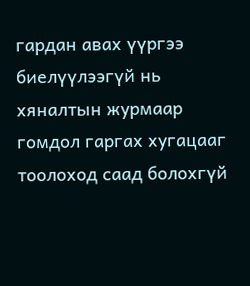гардан авах үүргээ биелүүлээгүй нь хяналтын журмаар гомдол гаргах хугацааг тоолоход саад болохгүй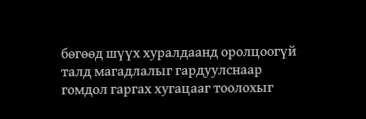бөгөөд шүүх хуралдаанд оролцоогүй талд магадлалыг гардуулснаар гомдол гаргах хугацааг тоолохыг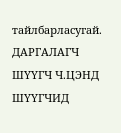тайлбарласугай.
ДАРГАЛАГЧ ШҮҮГЧ Ч.ЦЭНД
ШҮҮГЧИД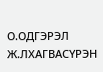О.ОДГЭРЭЛ
Ж.ЛХАГВАСҮРЭН